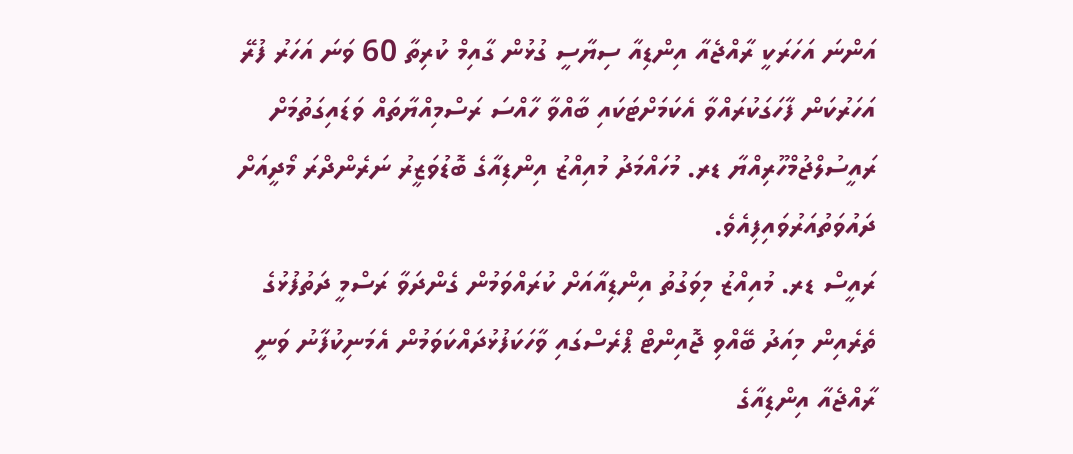އަންނަ އަހަރަކީ ރާއްޖެއާ އިންޑިއާ ސިޔާސީ ގުޅުން ގާއިމް ކުރިތާ 60 ވަނަ އަހަރު ފުރޭ އަހަރުކަން ފާހަގަކުރައްވާ އެކަމަށްޓަކައި ބާއްވާ ހާއްސަ ރަސްމިއްޔާތައް ވަޑައިގަތުމަށް ރައީސުލްޖުމްހޫރިއްޔާ ޑރ. މުހައްމަދު މުއިއްޒު އިންޑިއާގެ ބޮޑުވަޒީރު ނަރެންދްރަ މޯދީއަށް ދައުވަތުއަރުވައިފިއެވެ.
ރައީސް ޑރ. މުއިއްޒު މިވަގުތު އިންޑިއާއަށް ކުރައްވަމުން ގެންދަވާ ރަސްމީ ދަތުފުޅުގެ ތެރެއިން މިއަދު ބޭއްވި ޖޮއިންޓް ޕްރެސްގައި ވާހަކަފުޅުދައްކަވަމުން އެމަނިކުފާނު ވަނީ ރާއްޖެއާ އިންޑިއާގެ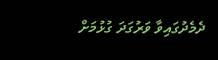ދެމެދުގައިވާ ވަރުގަދަ ގުޅުމަށް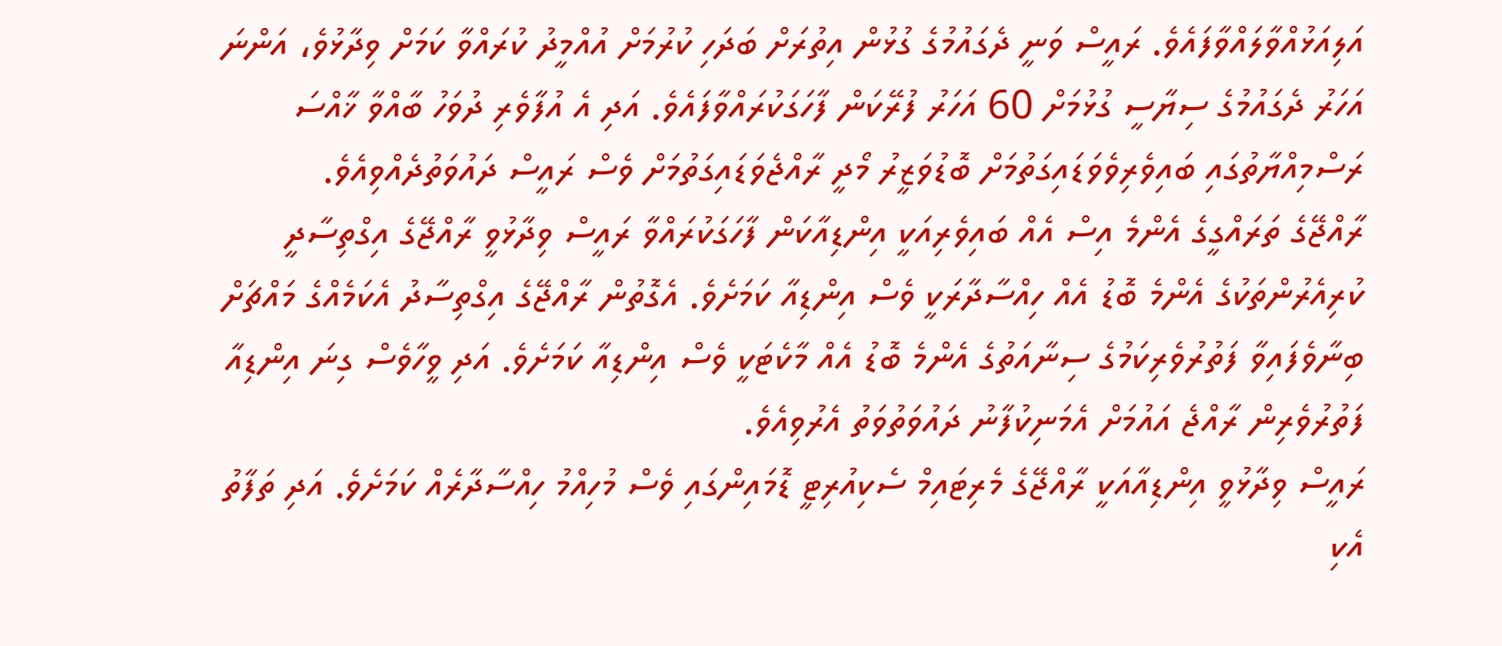އަލިއަޅުއްވާލައްވާފައެވެ. ރައީސް ވަނީ ދެގައުމުގެ ގުޅުން އިތުރަށް ބަދަހި ކުރުމަށް އުއްމީދު ކުރައްވާ ކަމަށް ވިދާޅުވެ، އަންނަ އަހަރު ދެގައުމުގެ ސިޔާސީ ގުޅުމަށް 60 އަހަރު ފުރޭކަން ފާހަގަކުރައްވާފައެވެ. އަދި އެ އުފާވެރި ދުވަހު ބާއްވާ ޚާއްސަ ރަސްމިއްޔާތުގައި ބައިވެރިވެވަޑައިގަތުމަށް ބޮޑުވަޒީރު މޯދީ ރާއްޖެވަޑައިގަތުމަށް ވެސް ރައީސް ދައުވަތުދެއްވިއެވެ.
ރާއްޖޭގެ ތަރައްގީގެ އެންމެ އިސް އެއް ބައިވެރިއަކީ އިންޑިއާކަން ފާހަގަކުރައްވާ ރައީސް ވިދާޅުވީ ރާއްޖޭގެ އިގްތިސާދީ ކުރިއެރުންތަކުގެ އެންމެ ބޮޑު އެއް ހިއްސާދާރަކީ ވެސް އިންޑިއާ ކަމަށެވެ. އެގޮތުން ރާއްޖޭގެ އިގްތިސާދު އެކަމެއްގެ މައްޗަށް ބިނާވެފައިވާ ފަތުރުވެރިކަމުގެ ސިނާއަތުގެ އެންމެ ބޮޑު އެއް މާކެޓަކީ ވެސް އިންޑިއާ ކަމަށެވެ. އަދި ވީހާވެސް ގިނަ އިންޑިއާ ފަތުރުވެރިން ރާއްޖެ އައުމަށް އެމަނިކުފާނު ދައުވަތުވަތު އެރުވިއެވެ.
ރައީސް ވިދާޅުވީ އިންޑިއާއަކީ ރާއްޖޭގެ މެރިޓައިމް ސެކިއުރިޓީ ޑޮމައިންގައި ވެސް މުހިއްމު ހިއްސާދާރެއް ކަމަށެވެ. އަދި ތަފާތު އެކި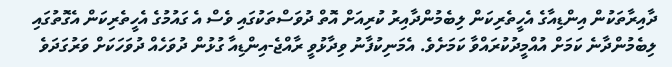ދާއިރާތަކުން އިންޑިއާގެ އެހީތެރިކަން ލިބެމުންދާއިރު ކުރިއަށް އޮތް ދުވަސްތަކުގައި ވެސް އެ ގައުމުގެ އެހީތެރިކަން އެގޮތުގައި ލިބެމުންދާނެ ކަމަށް އުއްމީދުކުރައްވާ ކަމަށެވެ. އެމަނިކުފާނު ވިދާޅުވީ ރާއްޖެ-އިންޑިއާ ގުޅުން ދުވަހެއް ދުވަހަކަށް ވަރުގަދަވެ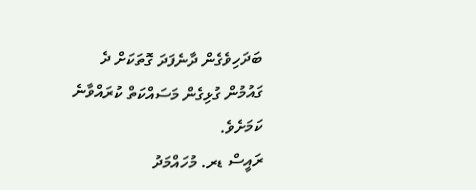ބަދަހިވެގެން ދާނެފަދަ ގޮތަކަށް ދެ ގައުމުން ގުޅިގެން މަސައްކަތް ކުރައްވާނެ ކަމަށެވެ.
ރައީސް ޑރ. މުހައްމަދު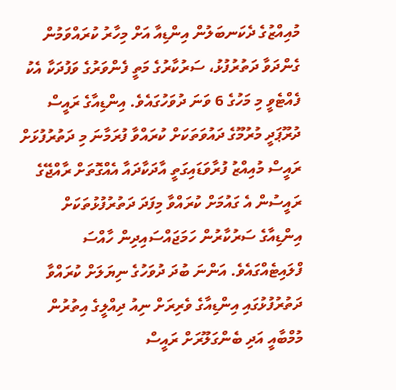މުއިއްޒުގެ ދެކަނބަލުން އިންޑިއާ އަށް މިހާރު ކުރައްވަމުން ގެންދަވާ ދަތުރުފުޅު، ސަރުކާރުގެ މަތީ ފެންވަރުގެ ވަފުދަކާ އެކު ފެއްޓެވީ މި މަހުގެ 6 ވަނަ ދުވަހުގައެވެ. އިންޑިއާގެ ރައީސް ދުރޫޕަދީ މުރުމޫގެ ދައުވަތަކަށް ކުރައްވާ ފުރަމާނަ މި ދަތުރުފުޅަށް ރައީސް މުއިއްޒު ފުރާވަޑައިގަތީ އާދަކާދައާ އެއްގޮތަށް ރާއްޖޭގެ ރައީސުން އެ ގައުމަށް ކުރައްވާ މިފަދަ ދަތުރުފުޅުތަކަށް އިންޑިއާގެ ސަރުކާރުން ހަމަޖައްސައިދިން ހާއްސަ ފްލައިޓެއްގައެވެ. އަންނަ ބުދަ ދުވަހުގެ ނިޔަލަށް ކުރައްވާ ދަތުރުފުޅުގައި އިންޑިއާގެ ވެރިރަށް ނިއު ދިއްލީގެ އިތުރުން މުމްބާއީ އަދި ބެންގަލޫރަށް ރައީސް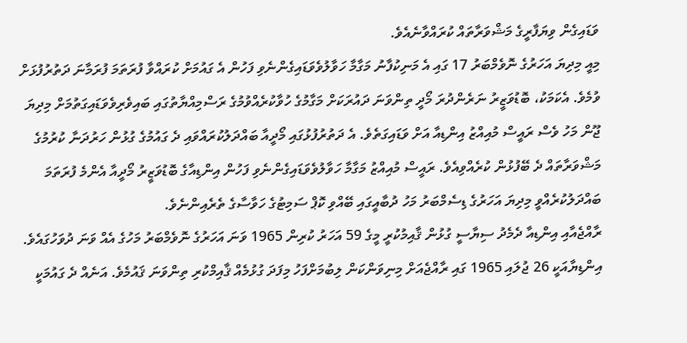ވަޑައިގެން ވިޔަފާރީގެ މަޝްވަރާތައް ކުރައްވާނެއެވެ.
މިއީ މިދިޔަ އަހަރުގެ ނޮވެމްބަރު 17 ގައި އެ މަނިކުފާނު މަގާމާ ހަވާލުވެވަޑައިގެންނެވި ފަހުން އެ ގައުމަށް ކުރައްވާ ފުރަތަމަ ފުރަމާނަ ދަތުރުފުޅަށް ވުމެވެ. އެކަމަކު، ބޮޑުވަޒީރު ނަރެންދުރަ މޯދީ ތިންވަނަ ދައުރަކަށް މަގާމުގެ ހުވާކުރެއްވުމުގެ ރަސްމިއްޔާތުގައި ބައިވެރިވެވަޑައިގަތުމަށް މިދިޔަ ޖޫން މަހު ވެސް ރައީސް މުއިއްޒު އިންޑިއާ އަށް ވަޑައިގަތެވެ. އެ ދަތުރުފުޅުގައި މޯދީއާ ބައްދަލުކުރައްވައި ދެ ގައުމުގެ ގުޅުން ހަރުދަނާ ކުރުމުގެ މަޝްވަރާތައް ދެ ބޭފުޅުން ކުރެއްވިއެވެ. ރައީސް މުއިއްޒު މަގާމާ ހަވާލުވެވަޑައިގެންނެވި ފަހުން އިންޑިއާގެ ބޮޑުވަޒީރު މޯދީއާ އެންމެ ފުރަތަމަ ބައްދަލުކުރެއްވީ މިދިޔަ އަހަރުގެ ޑިސެމްބަރު މަހު ދުބާއީގައި ބޭއްވި ކޮޕް ސަމިޓުގެ ހަވާސާގެ ތެރެއިންނެވެ.
ރާއްޖެއާއި އިންޑިއާ ދެމެދު ސިޔާސީ ގުޅުން ޤާއިމުކުރީ މީގެ 59 އަހަރު ކުރިން 1965 ވަނަ އަހަރުގެ ނޮވެމްބަރު މަހުގެ އެއް ވަނަ ދުވަހުގައެވެ. އިންޑިޔާއަކީ 26 ޖުލައި 1965 ގައި ރާއްޖެއަށް މިނިވަންކަން ލިބުމަށްފަހު މިފަދަ ގުޅުމެއް ޤާއިމްކުރި ތިންވަނަ ޤައުމެވެ. އަނެއް ދެ ގައުމަކީ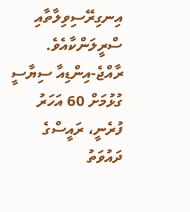އިނގިރޭސިވިލާތާއި ސްރީލަންކާއެވެ.
ރާއްޖެ-އިންޑިއާ ސިޔާސީ ގުޅުމަށް 60 އަހަރު ފުރެނީ، ރައީސްގެ ދައުވަތު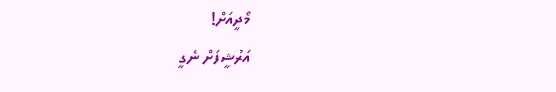މޯދީއަށް!
އަރުޝީފަށް ނެގީ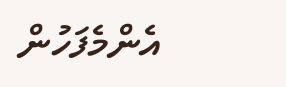އެންމެފަހުން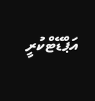އަޕްޑޭޓްކުރީ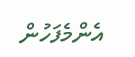އެންމެފަހުން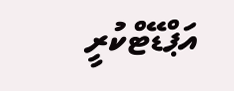އަޕްޑޭޓްކުރީ